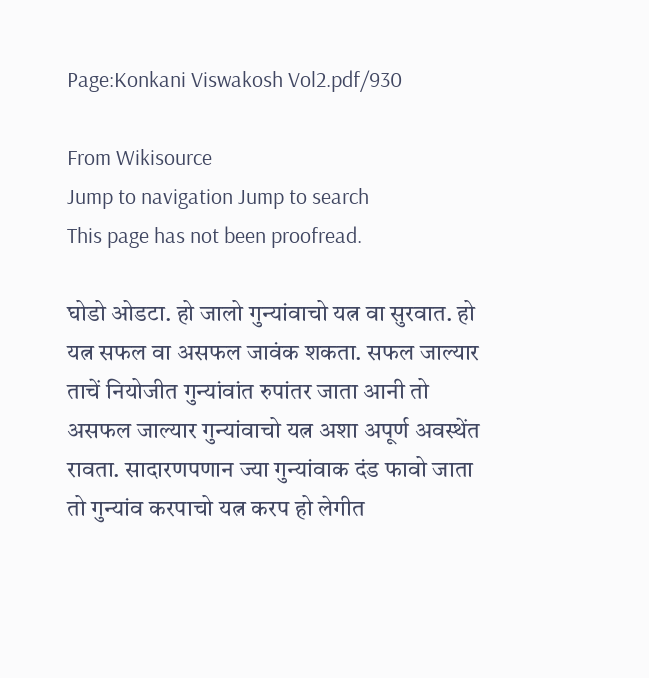Page:Konkani Viswakosh Vol2.pdf/930

From Wikisource
Jump to navigation Jump to search
This page has not been proofread.

घोडो ओडटा. हो जालो गुन्यांवाचो यत्न वा सुरवात. हो यत्न सफल वा असफल जावंक शकता. सफल जाल्यार ताचें नियोजीत गुन्यांवांत रुपांतर जाता आनी तो असफल जाल्यार गुन्यांवाचो यत्न अशा अपूर्ण अवस्थेंत रावता. सादारणपणान ज्या गुन्यांवाक दंड फावो जाता तो गुन्यांव करपाचो यत्न करप हो लेगीत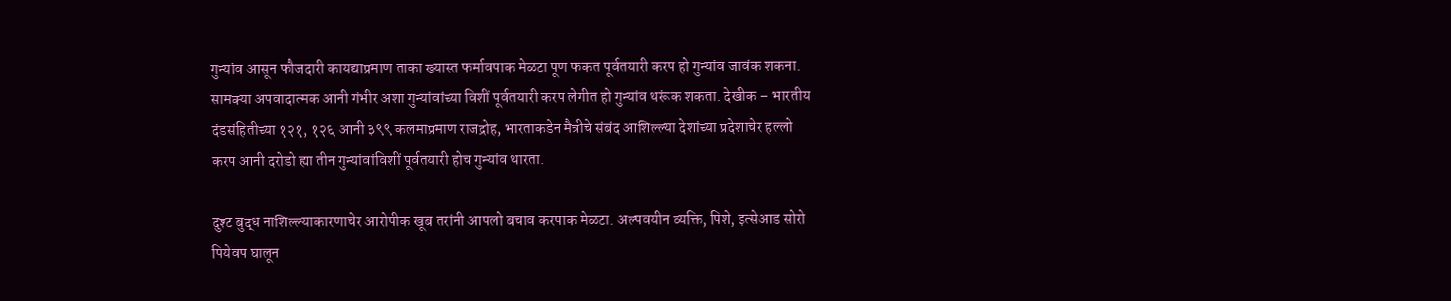गुन्यांव आसून फौजदारी कायद्याप्रमाण ताका ख्यास्त फर्मावपाक मेळटा पूण फकत पूर्वतयारी करप हो गुन्यांव जावंक शकना. सामक्या अपवादात्मक आनी गंभीर अशा गुन्यांवांच्या विशीं पूर्वतयारी करप लेगीत हो गुन्यांव थरूंक शकता. देखीक – भारतीय दंडसंहितीच्या १२१, १२६ आनी ३९९ कलमाप्रमाण राजद्रोह, भारताकडेन मैत्रीचे संबंद आशिल्ल्या देशांच्या प्रदेशाचेर हल्लो करप आनी दरोडो ह्या तीन गुन्यांवांविशीं पूर्वतयारी होच गुन्यांव थारता.

दुश्ट बुद्ध नाशिल्ल्याकारणाचेर आरोपीक खूब तरांनी आपलो बचाव करपाक मेळटा. अल्पवयीन व्यक्ति, पिशे, इत्सेआड सोरो पियेवप घालून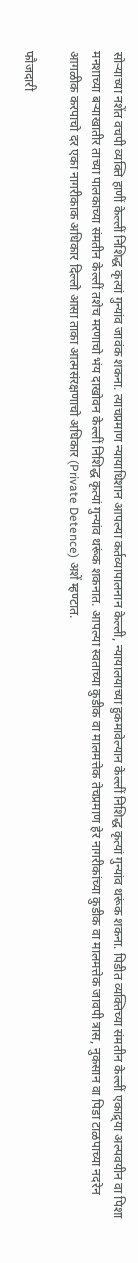सोर्‍याच्या नशेंत वचपी व्यक्ति हाणीं केल्लीं निशिद्ध कृत्यां गुन्यांव जावंक शकना. त्याचप्रमाण न्यायाधिशान आपल्या कर्तव्यापालनान केल्ली, न्यायालयाच्या हुकमावेल्यान केल्लीं निशिद्ध कृत्यां गुन्यांव थरूंक शकना. पिडीत व्यक्तिच्या संमतीन केल्लीं एकाद्र्या अल्पवयीन वा पिशा मनशाच्या बर्‍याखातीर ताच्या पालकाच्या संमतीन केल्लीं तशेच मरणाचो भंय दाखोवन केल्लीं निशिद्ध कृत्यां गुन्यांव थरूंक शकनात. आपल्या स्वताच्या कुडीक वा मालमत्तेक तेचप्रमाण हेर नागरीकांच्या कुडीक वा मालमत्तेक जावपी त्रास, नुकसान वा पिडा टाळपाच्या नदरेन आगळीक करपाचो दर एका नागरीकाक अधिकार दिल्लो आसा ताका आत्मसंरक्षणाचो अधिकार (Private Detence) अशें म्हण्टात.

फौजदारी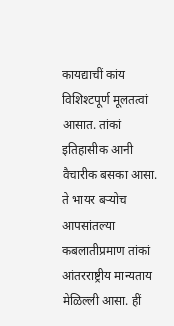कायद्याचीं कांय विशिश्टपूर्ण मूलतत्वां आसात. तांकां इतिहासीक आनी वैचारीक बसका आसा. ते भायर बर्‍योच आपसांतल्या कबलातीप्रमाण तांकां आंतरराष्ट्रीय मान्यताय मेळिल्ली आसा. हीं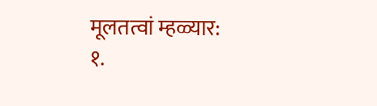मूलतत्वां म्हळ्यार:
१.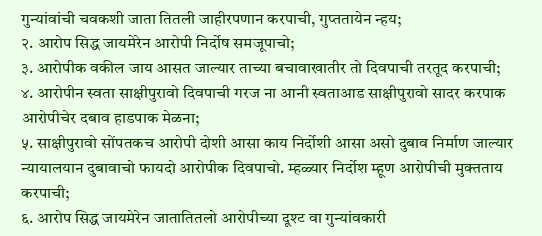गुन्यांवांची चवकशी जाता तितली जाहीरपणान करपाची, गुप्ततायेन न्हय;
२. आरोप सिद्ध जायमेरेन आरोपी निर्दोष समजूपाचो;
३. आरोपीक वकील जाय आसत जाल्यार ताच्या बचावाखातीर तो दिवपाची तरतूद करपाची;
४. आरोपीन स्वता साक्षीपुरावो दिवपाची गरज ना आनी स्वताआड साक्षीपुरावो सादर करपाक आरोपीचेर दबाव हाडपाक मेळना;
५. साक्षीपुरावो सोंपतकच आरोपी दोशी आसा काय निर्दोशी आसा असो दुबाव निर्माण जाल्यार न्यायालयान दुबावाचो फायदो आरोपीक दिवपाचो. म्हळ्यार निर्दोश म्हूण आरोपीची मुक्तताय करपाची;
६. आरोप सिद्ध जायमेरेन जातातितलो आरोपीच्या दूश्ट वा गुन्यांवकारी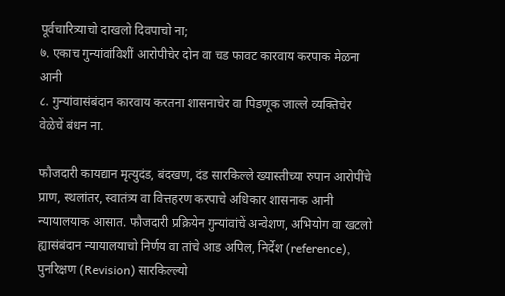पूर्वचारित्र्याचो दाखलो दिवपाचो ना;
७. एकाच गुन्यांवांविशीं आरोपीचेर दोन वा चड फावट कारवाय करपाक मेळना आनी
८. गुन्यांवासंबंदान कारवाय करतना शासनाचेर वा पिडणूक जाल्ले व्यक्तिचेर वेळेचें बंधन ना.

फौजदारी कायद्यान मृत्युदंड, बंदखण, दंड सारकिल्ले ख्यास्तीच्या रुपान आरोपींचे प्राण, स्थलांतर, स्वातंत्र्य वा वित्तहरण करपाचे अधिकार शासनाक आनी न्यायालयाक आसात. फौजदारी प्रक्रियेन गुन्यांवांचें अन्वेशण, अभियोग वा खटलो ह्यासंबंदान न्यायालयाचो निर्णय वा तांचे आड अपिल, निर्देश (reference), पुनरिक्षण (Revision) सारकिल्ल्यो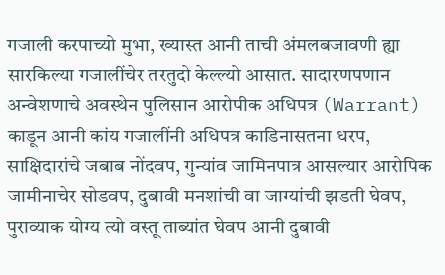गजाली करपाच्यो मुभा, ख्यास्त आनी ताची अंमलबजावणी ह्या सारकिल्या गजालींचेर तरतुदो केल्ल्यो आसात. सादारणपणान अन्वेशणाचे अवस्थेन पुलिसान आरोपीक अधिपत्र (Warrant) काडून आनी कांय गजालींनी अधिपत्र काडिनासतना धरप, साक्षिदारांचे जबाब नोंदवप, गुन्यांव जामिनपात्र आसल्यार आरोपिक जामीनाचेर सोडवप, दुबावी मनशांची वा जाग्यांची झडती घेवप, पुराव्याक योग्य त्यो वस्तू ताब्यांत घेवप आनी दुबावी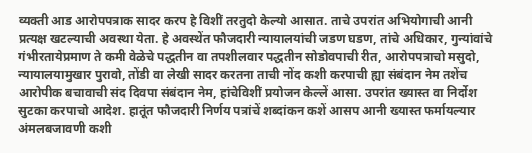व्यक्ती आड आरोपपत्राक सादर करप हे विशीं तरतुदो केल्यो आसात. ताचे उपरांत अभियोगाची आनी प्रत्यक्ष खटल्याची अवस्था येता. हे अवस्थेंत फौजदारी न्यायालयांची जडण घडण, तांचे अधिकार, गुन्यांवांचे गंभीरतायेप्रमाण ते कमी वेळेचे पद्धतीन वा तपशीलवार पद्धतीन सोडोवपाची रीत, आरोपपत्राचो मसुदो, न्यायालयामुखार पुरावो, तोंडी वा लेखी सादर करतना ताची नोंद कशी करपाची ह्या संबंदान नेम तशेंच आरोपीक बचावाची संद दिवपा संबंदान नेम, हांचेविशीं प्रयोजन केल्लें आसा. उपरांत ख्यास्त वा निर्दोश सुटका करपाचो आदेश. हातूंत फौजदारी निर्णय पत्रांचें शब्दांकन कशें आसप आनी ख्यास्त फर्मायल्यार अंमलबजावणी कशी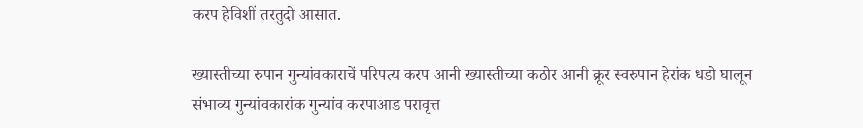करप हेविशीं तरतुदो आसात.

ख्यास्तीच्या रुपान गुन्यांवकाराचें परिपत्य करप आनी ख्यास्तीच्या कठोर आनी क्रूर स्वरुपान हेरांक धडो घालून संभाव्य गुन्यांवकारांक गुन्यांव करपाआड परावृत्त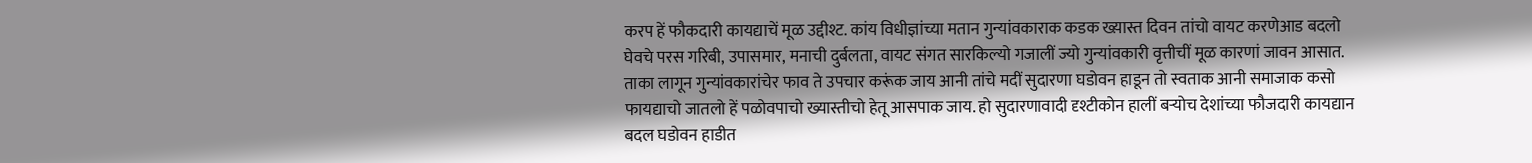करप हें फौकदारी कायद्याचें मूळ उद्दीश्ट. कांय विधीज्ञांच्या मतान गुन्यांवकाराक कडक ख्य़ास्त दिवन तांचो वायट करणेआड बदलो घेवचे परस गरिबी, उपासमार, मनाची दुर्बलता, वायट संगत सारकिल्यो गजालीं ज्यो गुन्यांवकारी वृत्तीचीं मूळ कारणां जावन आसात. ताका लागून गुन्यांवकारांचेर फाव ते उपचार करूंक जाय आनी तांचे मदीं सुदारणा घडोवन हाडून तो स्वताक आनी समाजाक कसो फायद्याचो जातलो हें पळोवपाचो ख्यास्तीचो हेतू आसपाक जाय. हो सुदारणावादी दृश्टीकोन हालीं बर्‍योच देशांच्या फौजदारी कायद्यान बदल घडोवन हाडीत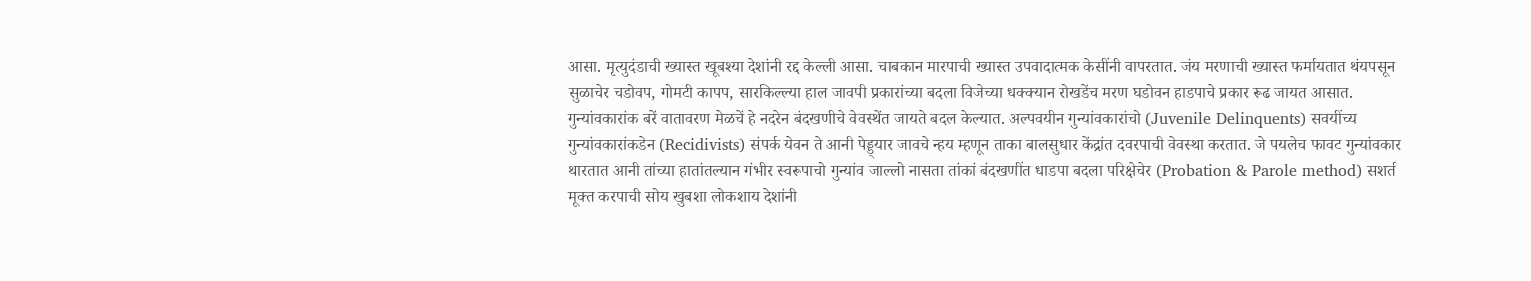आसा. मृत्युदंडाची ख्यास्त खूबश्या देशांनी रद्द केल्ली आसा. चाबकान मारपाची ख्यास्त उपवादात्मक केसींनी वापरतात. जंय मरणाची ख्यास्त फर्मायतात थंयपसून सुळाचेर चडोवप, गोमटी कापप, सारकिल्ल्या हाल जावपी प्रकारांच्या बदला विजेच्या धक्क्यान रोखडेंच मरण घडोवन हाडपाचे प्रकार रूढ जायत आसात. गुन्यांवकारांक बरें वातावरण मेळचें हे नदरेन बंदखणीचे वेवस्थेंत जायते बदल केल्यात. अल्पवयीन गुन्यांवकारांचो (Juvenile Delinquents) सवयींच्य गुन्यांवकारांकडेन (Recidivists) संपर्क येवन ते आनी पेड्ड्यार जावचे न्हय म्हणून ताका बालसुधार केंद्रांत दवरपाची वेवस्था करतात. जे पयलेच फावट गुन्यांवकार थारतात आनी तांच्या हातांतल्यान गंभीर स्वरूपाचो गुन्यांव जाल्लो नासता तांकां बंदखणींत धाडपा बदला परिक्षेचेर (Probation & Parole method) सशर्त मूक्त करपाची सोय खुबशा लोकशाय देशांनी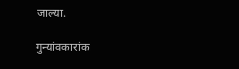जाल्या.

गुन्यांवकारांक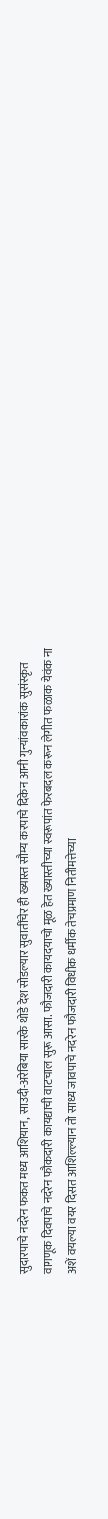सुदारपाचे नदरेन फकत मध्य आशियान, साउदी-अरेबिया सारके थोडे देश सोडल्यार सुवातींचेर ही ख्यास्त सौम्य करपाचे दिकेन आनी गुन्यांवकारांक सुसंस्कृत वागणूक दिवपाचे नदरेन फौकदारी कायद्याची वाटचाल सुरू आसा. फौजदारी कायदयाचो मूळ हेत ख्यास्तीच्या स्वरूपांत फेरबदल करून लेगीत फळाक येवंक ना अशें वयल्या वयर दिसत आशिल्ल्यान तो साध्य जावपाचे नदरेन फौजदारी विधीक धर्मीक तेचप्रमाण नितीमत्तेच्या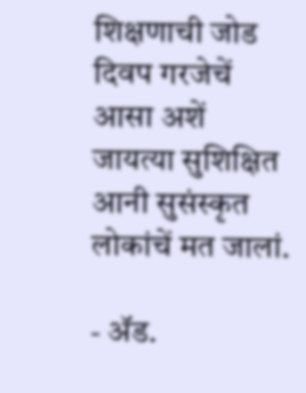शिक्षणाची जोड दिवप गरजेचें आसा अशें जायत्या सुशिक्षित आनी सुसंस्कृत लोकांचें मत जालां.

- ॲड.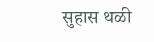सुहास थळी